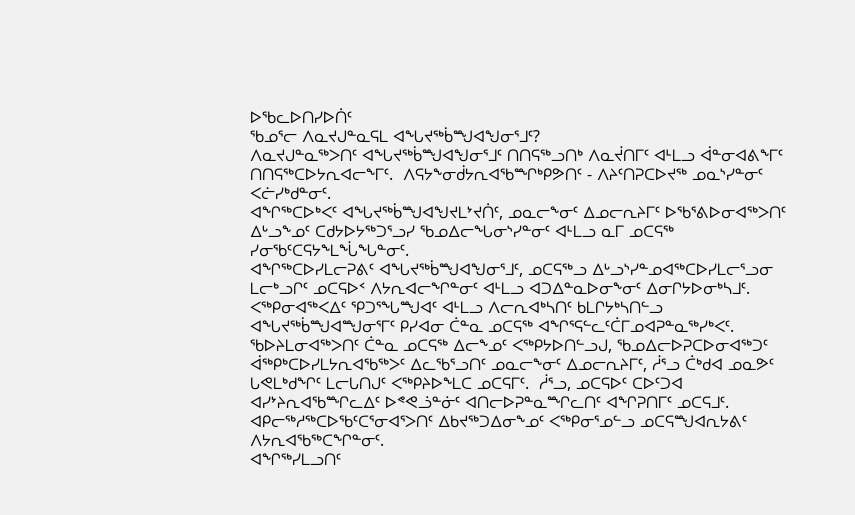ᐅᖃᓚᐅᑎᓯᐅᑏᑦ
ᖃᓄᕐᓕ ᐱᓇᔪᒍᓐᓇᕋᒪ ᐊᖓᔪᖅᑳᙳᐊᖑᓂᕐᒧᑦ?
ᐱᓇᔪᒍᓐᓇᖅᐳᑎᑦ ᐊᖓᔪᖅᑳᙳᐊᖑᓂᕐᒧᑦ ᑎᑎᕋᖅᓗᑎᒃ ᐱᓇᔫᑎᒥᑦ ᐊᒻᒪᓗ ᐋᓐᓂᐊᕕᖕᒥᑦ ᑎᑎᕋᖅᑕᐅᔭᕆᐊᓕᖕᒥᑦ.  ᐱᕋᔭᖕᓂᑰᔭᕆᐊᖃᙱᒃᑭᕗᑎᑦ - ᐱᔨᑦᑎᕈᑕᐅᔪᖅ ᓄᓇᔅᓯᓐᓂᑦ ᐸᓖᓯᒃᑯᓐᓂᑦ.
ᐊᖏᖅᑕᐅᒃᐸᑦ ᐊᖓᔪᖅᑳᙳᐊᖑᔪᒪᔾᔪᑏᑦ, ᓄᓇᓕᖕᓂᑦ ᐃᓄᓕᕆᔨᒥᑦ ᐅᖃᕐᕕᐅᓂᐊᖅᐳᑎᑦ ᐃᒡᓗᖕᓄᑦ ᑕᑯᔭᐅᔭᖅᑐᕐᓗᓯ ᖃᓄᐃᓕᖓᓂᔅᓯᓐᓂᑦ ᐊᒻᒪᓗ ᓇᒥ ᓄᑕᕋᖅ ᓯᓂᖃᑦᑕᕋᔭᖕᒪᖔᖓᓐᓂᑦ.
ᐊᖏᖅᑕᐅᓯᒪᓕᕈᕕᑦ ᐊᖓᔪᖅᑳᙳᐊᖑᓂᕐᒧᑦ, ᓄᑕᕋᖅᓗ ᐃᒡᓗᔅᓯᓐᓄᐊᖅᑕᐅᓯᒪᓕᕐᓗᓂ ᒪᓕᒃᓗᒋᑦ ᓄᑕᕋᐅᑉ ᐱᔭᕆᐊᓕᖏᓐᓂᑦ ᐊᒻᒪᓗ ᐊᑐᐃᓐᓇᐅᓂᖕᓂᑦ ᐃᓂᒋᔭᐅᓂᒃᓴᒧᑦ.  ᐸᖅᑭᓂᐊᖅᐸᐃᑦ ᕿᑐᕐᖓᙳᐊᑦ ᐊᒻᒪᓗ ᐱᓕᕆᐊᒃᓴᑎᑦ ᑲᒪᒋᔭᒃᓴᑎᓪᓗ ᐊᖓᔪᖅᑳᙳᐊᙳᓂᕐᒥᑦ ᑭᓯᐊᓂ ᑖᓐᓇ ᓄᑕᕋᖅ ᐊᖏᕐᕋᓪᓚᑦᑖᒥᓄᐊᕈᓐᓇᖅᓯᒃᐸᑦ.
ᖃᐅᔨᒪᓂᐊᖅᐳᑎᑦ ᑖᓐᓇ ᓄᑕᕋᖅ ᐃᓕᖕᓄᑦ ᐸᖅᑭᔭᐅᑎᓪᓗᒍ, ᖃᓄᐃᓕᐅᕈᑕᐅᓂᐊᖅᑐᑦ ᐋᖅᑭᒃᑕᐅᓯᒪᔭᕆᐊᖃᖅᐳᑦ ᐃᓚᖃᕐᓗᑎᑦ ᓄᓇᓕᖕᓂᑦ ᐃᓄᓕᕆᔨᒥᑦ, ᓲᕐᓗ ᑖᒃᑯᐊ ᓄᓇᕗᑦ ᒐᕙᒪᒃᑯᖏᑦ ᒪᓕᒐᑎᒍᑦ ᐸᖅᑭᔨᐅᖕᒪᑕ ᓄᑕᕋᒥᑦ.  ᓲᕐᓗ, ᓄᑕᕋᐅᑦ ᑕᐅᑦᑐᐊ ᐊᓯᔾᔨᕆᐊᖃᙱᓚᐃᑦ ᐅᕝᕙᓘᓐᓃᑦ ᐊᑎᓕᐅᕈᓐᓇᙱᓚᑎᑦ ᐊᖏᕈᑎᒥᑦ ᓄᑕᕋᒧᑦ.
ᐊᑭᓕᖅᓱᖅᑕᐅᖃᑦᑕᕐᓂᐊᕐᐳᑎᑦ ᐃᑲᔪᖅᑐᐃᓂᖕᓄᑦ ᐸᖅᑭᓂᕐᓄᓪᓗ ᓄᑕᕋᙳᐊᕆᔭᕕᑦ ᐱᔭᕆᐊᖃᖅᑕᖏᓐᓂᑦ.
ᐊᖏᖅᓯᒪᓗᑎᑦ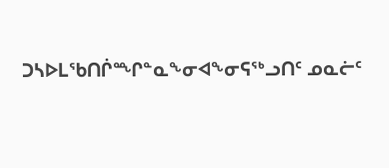ᑐᓴᐅᒪᖃᑎᒌᙱᓐᓇᖕᓂᐊᖕᓂᕋᖅᓗᑎᑦ ᓄᓇᓖᑦ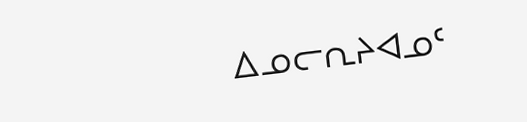ᐃᓄᓕᕆᔨᐊᓄᑦ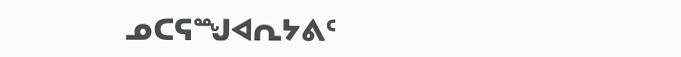ᓄᑕᕋᙳᐊᕆᔭᕕᑦ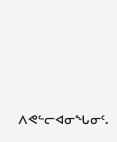ᐱᕙᓪᓕᐊᓂᖓᓂᑦ.